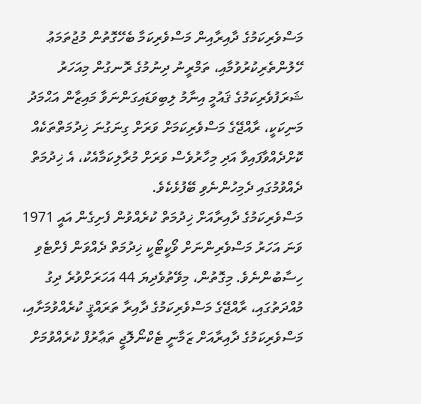މަސްވެރިކަމުގެ ދާއިރާއިން މަސްވެރިކަމާ ބެހޭގޮތުން މުޖުތަމަޢު ހޭލުންތެރިކުރުވުމާއި، ތަމްރީނު ދިނުމުގެ ރޮނގުން މިއަހަރު ޝަރަފުވެރިކަމުގެ ޤައުމީ އިނާމު ލިބިވަޑައިގަންނަވާ މައިޒާން އަޙްމަދު މަނިކަކީ، ރާއްޖޭގެ މަސްވެރިކަމަށް ވަރަށް ގިނަގުނަ ޚިދުމަތްތަކެއް ކޮށްދެއްވާފައިވާ އަދި މިހާރުވެސް ވަރަށް މުރާލިކަމާއެކު، އެ ޚިދުމަތް ދެއްވުމުގައި ދެމިހުންނެވި ބޭފުޅެކެވެ.
މަސްވެރިކަމުގެ ދާއިރާއަށް ޚިދުމަތް ކުރެއްވުން ފެށިގެން އައީ 1971 ވަނަ އަހަރު މަސްވެރިންނަށް ވޯކީޓޯކީ ޚިދުމަތް ދެއްވަން ފެށްޓެވި ހިސާބުންނެވެ. މިގޮތުން، މިވޭތުވެދިޔަ 44 އަހަރަށްވުރެ ދިގު މުއްދަތުގައި، ރާއްޖޭގެ މަސްވެރިކަމުގެ ދާއިރާ ތަރައްޤީ ކުރެއްވުމަށާއި، މަސްވެރިކަމުގެ ދާއިރާއަށް ޒަމާނީ ޓެކްނޯލޮޖީ ތަޢާރުފް ކުރެއްވުމަށް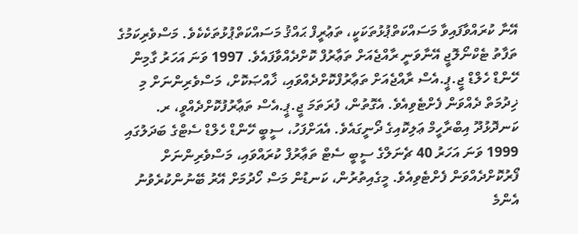އޭނާ ކުރައްވާފައިވާ މަސައްކަތްޕުޅުތަކަކީ، ތަޢުރީފް ޙައްޤު މަސައްކަތްޕުޅުތަކެކެވެ. މަސްވެރިކަމުގެ ތަފާތު ޓެކްނޯލޮޖީ އޭނާވަނީ ރާއްޖެއަށް ތަޢާރުފް ކޮށްދެއްވާފައެވެ. 1997 ވަނަ އަހަރު ގާމިން ހޭންޑް ހެލްޑް ޖީ.ޕީ.އެސް ރާއްޖެއަށް ތަޢާރުފްކޮށްދެއްވައި، ޚާއްޞަކޮށް، މަސްވެރިންނަށް މި ޚިދުމަތް ދެއްވަން ފެށްޓެވިއެވެ. އެގޮތުން، ފުރަތަމަ ޖީ.ޕީ.އެސް ތަޢާރުފުކޮށްދެއްވީ، ރ. ކަނދޮޅުދޫ އިބްރާހީމް ޢަލިކޮއިގެ ދޯނީގައެވެ. އެއަށްފަހު، ސީބީ ހޭންޑް ހެލްޑް ސެޓްގެ ބަދަލުގައި 1999 ވަނަ އަހަރު 40 ޗެނަލްގެ ސީބީ ސެޓް ތަޢާރުފް ކުރައްވައި، މަސްވެރިންނަށް ފޯރުކޮށްދެއްވަން ފެށްޓެވިއެވެ. މީގެއިތުރުން، ކަނޑުން މަސް ހޯދުމަށް އޭރު ބޭނުންކުރެވުނު އެންމެ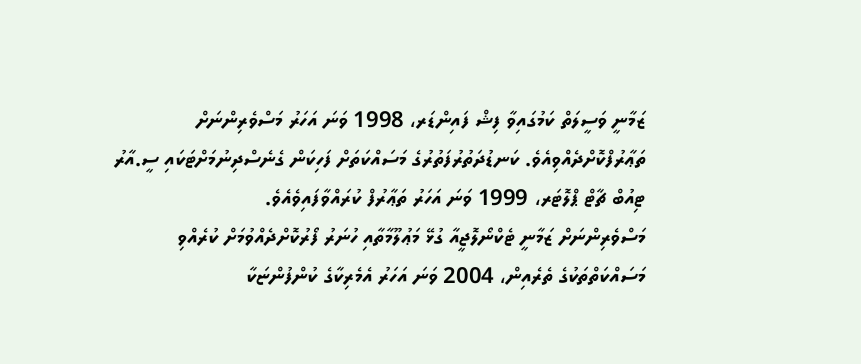ޒަމާނީ ވަސީލަތް ކަމުގައިވާ ފިޝް ފައިންޑަރ، 1998 ވަނަ އަހަރު މަސްވެރިންނަށް ތަޢާރުފްކޮށްދެއްވިއެވެ. ކަނޑުދަތުރުފަތުރުގެ މަސައްކަތަށް ފަހިކަން ގެނެސްދިނުމަށްޓަކައި ސީ.އާރު ޓިއުބް ޗާޓް ޕްލޮޓަރ، 1999 ވަނަ އަހަރު ތަޢާރުފް ކުރައްވާފައިވެއެވެ.
މަސްވެރިންނަށް ޒަމާނީ ޓެކްނޯލޮޖީއާ ގުޅޭ މަޢުލޫމާތާއި ހުނަރު ފޯރުކޮށްދެއްވުމަށް ކުރެއްވި މަސައްކަތްތަކުގެ ތެރެއިން، 2004 ވަނަ އަހަރު އެމެރިކާގެ ކުންފުންޏަކާ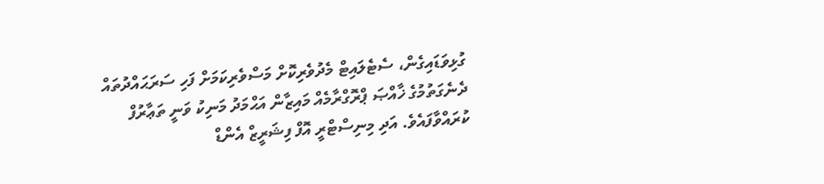ގުޅިވަޑައިގެން، ސެޓެލައިޓް މެދުވެރިކޮށް މަސްވެރިކަމަށް ފަހި ސަރަޙައްދުތައް ދެނެގަތުމުގެ ޚާއްޞަ ޕްރޮގްރާމެއް މައިޒާން އަޙްމަދު މަނިކު ވަނީ ތަޢާރުފް ކުރައްވާފައެވެ. އަދި މިނިސްޓްރީ އޮފް ފިޝަރީޒް އެންޑް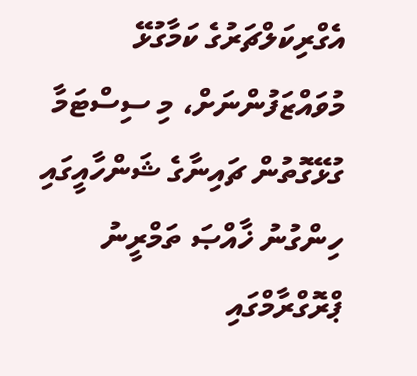އެގްރިކަލްޗަރުގެ ކަމާގުޅޭ މުވައްޒަފުންނަށް، މި ސިސްޓަމާ ގުޅޭގޮތުން ޗައިނާގެ ޝަންހާއީގައި ހިންގުނު ޚާއްޞަ ތަމްރީނު ޕްރޮގްރާމްގައި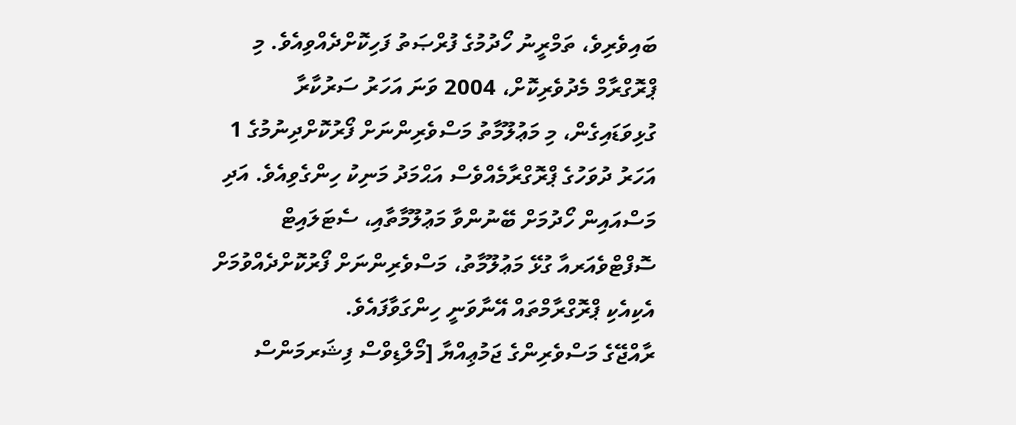ބައިވެރިވެ، ތަމްރީނު ހޯދުމުގެ ފުރްޞަތު ފަހިކޮށްދެއްވިއެވެ. މި ޕްރޮގްރާމް މެދުވެރިކޮށް، 2004 ވަނަ އަހަރު ސަރުކާރާ ގުޅިވަޑައިގެން، މި މަޢުލޫމާތު މަސްވެރިންނަށް ފޯރުކޮށްދިނުމުގެ 1 އަހަރު ދުވަހުގެ ޕްރޮގްރާމެއްވެސް އަޙްމަދު މަނިކު ހިންގެވިއެވެ. އަދި މަސްއައިން ހޯދުމަށް ބޭނުންވާ މަޢުލޫމާތާއި، ސެޓަލައިޓް ސޮފްޓްވެއަރއާ ގުޅޭ މަޢުލޫމާތު، މަސްވެރިންނަށް ފޯރުކޮށްދެއްވުމަށް އެކިއެކި ޕްރޮގްރާމްތައް އޭނާވަނީ ހިންގަވާފައެވެ.
ރާއްޖޭގެ މަސްވެރިންގެ ޖަމުޢިއްޔާ [މޯލްޑިވްސް ފިޝަރމަންސް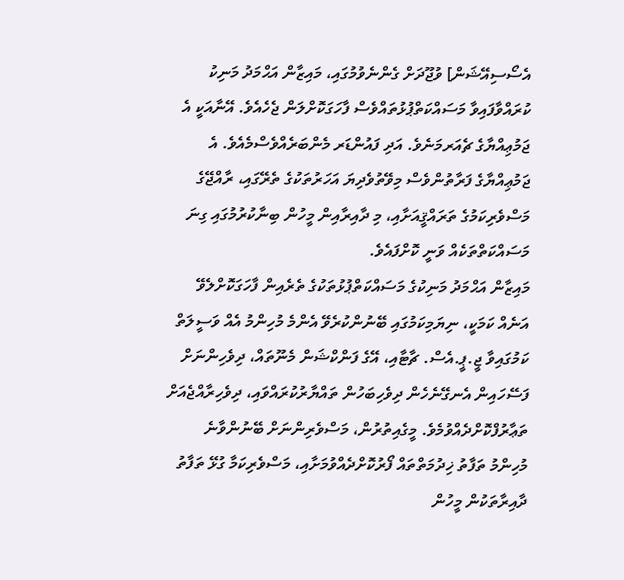އެސޯސިއޭޝަން] ވުޖޫދަށް ގެންނެވުމުގައި، މައިޒާން އަޙްމަދު މަނިކު ކުރައްވާފައިވާ މަސައްކަތްޕުޅުތައްވެސް ފާހަގަކޮށްލަން ޖެހެއެވެ. އޭނާއަކީ އެ ޖަމުޢިއްޔާގެ ޗެއަރމަނެވެ. އަދި ފައުންޑަރ މެންބަރެއްވެސްމެއެވެ. އެ ޖަމުޢިއްޔާގެ ފަރާތުންވެސް މިވޭތުވެދިޔަ އަހަރުތަކުގެ ތެރޭގައި، ރާއްޖޭގެ މަސްވެރިކަމުގެ ތަރައްޤީއަށާއި، މި ދާއިރާއިން މީހުން ބިނާކުރުމުގައި ގިނަ މަސައްކަތްތަކެއް ވަނީ ކޮށްފައެވެ.
މައިޒާން އަޙްމަދު މަނިކުގެ މަސައްކަތްޕުޅުތަކުގެ ތެރެއިން ފާހަގަކޮށްލެވޭ އަނެއް ކަމަކީ، ނިޔަމިކަމުގައި ބޭނުންކުރެވޭ އެންމެ މުހިންމު އެއް ވަސީލަތް ކަމުގައިވާ ޖީ.ޕީ.އެސް. ޗާޓާއި، އޭގެ ފަންކްޝަން މެނޫތައް، ދިވެހިންނަށް ފަސޭހައިން އެނގޭނެހެން ދިވެހިބަހުން ތައްޔާރުކުރައްވައި، ދިވެހިރާއްޖެއަށް ތަޢާރުފްކޮށްދެއްވުމެވެ. މީގެއިތުރުން، މަސްވެރިންނަށް ބޭނުންވާނެ މުހިންމު ތަފާތު ޚިދުމަތްތައް ފޯރުކޮށްދެއްވުމަށާއި، މަސްވެރިކަމާ ގުޅޭ ތަފާތު ދާއިރާތަކުން މީހުން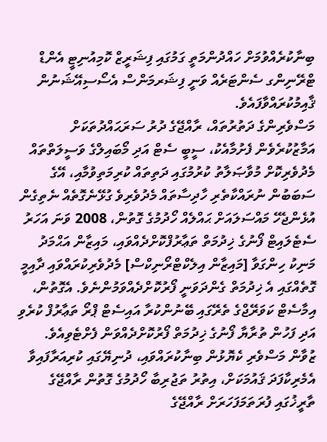ބިނާކުރެއްވުމަށް ހައްދުންމަތީ ގަމުގައި ފިޝަރީޒް ކޮމިއުނިޓީ އެންޑް ޓްރޭނިންގ ސެންޓަރެއް ވަނީ ފިޝަރމަންސް އެސޯސިއޭޝަނުން ޤާއިމުކުރައްވާފައެވެ.
މަސްވެރިންގެ ދަތުރުތައް، ރާއްޖޭގެ ދުރު ސަރަޙައްދުތަކަށް އަމާޒުކުރެވެން ފެށުމާއެކު، ސީބީ ސެޓް އަދި މޯބައިލްގެ ވަސީލަތްތައް މެދުވެރިކޮށް މުވާޞަލާތު ކުރުމުގައި ދަތިތައް ކުރިމަތިވުމާއި، އޭގެ ސަބަބުން ނުރައްކާތެރި ހާދިސާތައް މެދުވެރިވެ ގުޅޭނެގޮތެއް ނެތިގެން އުޅެންޖެހޭ މައްސަލައަށް ޙައްލެއް ހޯދުމުގެ ގޮތުން، 2008 ވަނަ އަހަރު ސެޓެލައިޓް ފޯނުގެ ޚިދުމަތް ތަޢާރުފްކޮށްދެއްވައި، މައިޒާން އަޙްމަދު މަނިކު ހިންގަވާ [މައިޒާން އިލެކްޓްރޯނިކްސް] މެދުވެރިކުރައްވައި ދާއިމީ ގޮތެއްގައި އެ ޚިދުމަތް ގެންދަވަނީ ފޯރުކޮށްދެއްވަމުންނެވެ. އެގޮތުން، އިމާސެޓް ކަވަރޭޖްގެ ތެރޭގައި ބޭނުންކުރާ އައިސެޓް ޕްރޯ ތަޢާރުފް ކުރެވި އަދި ފަހުން ތުރާޔާ ފޯނުގެ ޚިދުމަތް ފޯރުކޮށްދެއްވަން ފެށްޓެވިއެވެ.
ޒުވާން މަސްވެރި ކެޔޮޅުން ބިނާކުރައްވައި، ދުނިޔޭގައި ކުރިއަރާފައިވާ އެމެރިކާފަދަ ޤައުމަކަށް، އިތުރު ތަޖުރިބާ ހޯދުމުގެ ގޮތުން ރާއްޖޭގެ ތާރީޚުގައި ފުރަތަމަފަހަރަށް ރާއްޖޭގެ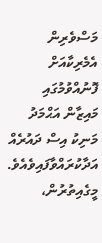މަސްވެރިން އެމެރިކާއަށް ފޮނުއްވުމުގައި މައިޒާން އަޙްމަދު މަނިކު އިސް ދައުރެއް އަދާކުރައްވާފައިވެއެވެ. މީގެއިތުރުން،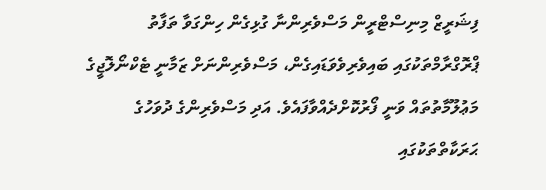ފިޝަރީޒް މިނިސްޓްރީން މަސްވެރިންނާ ގުޅިގެން ހިންގަވާ ތަފާތު ޕްރޮގްރާމްތަކުގައި ބައިވެރިވެވަޑައިގެން، މަސްވެރިންނަށް ޒަމާނީ ޓެކްނޯލޮޖީގެ މަޢުލޫމާތުތައް ވަނީ ފޯރުކޮށްދެއްވާފައެވެ. އަދި މަސްވެރިންގެ ދުވަހުގެ ޙަރަކާތްތަކުގައި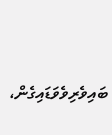ބައިވެރިވެވަޑައިގެން،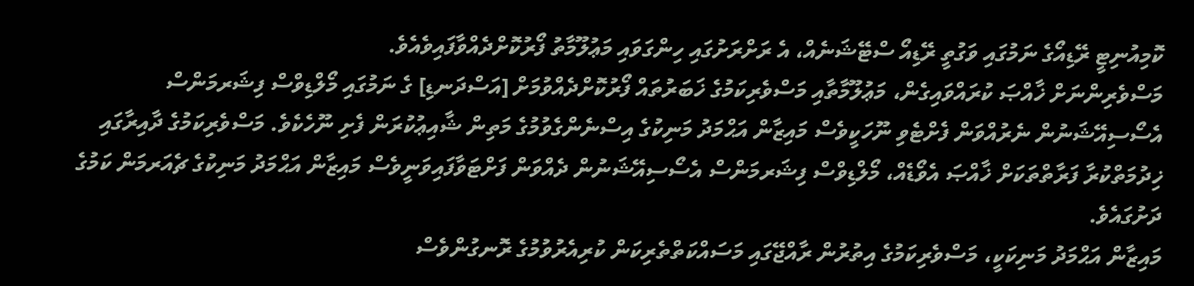ކޮމިއުނިޓީ ރޭޑިއޯގެ ނަމުގައި ވަގުތީ ރޭޑިއޯ ސްޓޭޝަނެއް، އެ ރަށްރަށުގައި ހިންގަވައި މަޢުލޫމާތު ފޯރުކޮށްދެއްވާފައިވެއެވެ.
މަސްވެރިންނަށް ޚާއްޞަ ކުރައްވައިގެން، މަޢުލޫމާތާއި މަސްވެރިކަމުގެ ޚަބަރުތައް ފޯރުކޮށްދެއްވުމަށް [އަސްދަނޑި] ގެ ނަމުގައި މޯލްޑިވްސް ފިޝަރމަންސް އެސޯސިއޭޝަނުން ނެރުއްވަން ފެށްޓެވި ނޫހަކީވެސް މައިޒާން އަޙްމަދު މަނިކުގެ އިސްނެންގެވުމުގެ މަތިން ޝާއިޢުކުރަން ފެށި ނޫހެކެވެ. މަސްވެރިކަމުގެ ދާއިރާގައި ޚިދުމަތްކުރާ ފަރާތްތަކަށް ޚާއްޞަ އެވޯޑެއް، މޯލްޑިވްސް ފިޝަރމަންސް އެސޯސިއޭޝަނުން ދެއްވަން ފަށްޓަވާފައިވަނީވެސް މައިޒާން އަޙްމަދު މަނިކުގެ ޗެއަރމަން ކަމުގެ ދަށުގައެވެ.
މައިޒާން އަޙްމަދު މަނިކަކީ، މަސްވެރިކަމުގެ އިތުރުން ރާއްޖޭގައި މަސައްކަތްތެރިކަން ކުރިއެރުވުމުގެ ރޮނގުންވެސް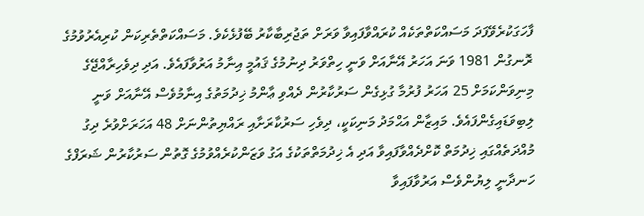ފާހަގަކުރެވޭފަދަ މަސައްކަތްތަކެއް ކުރައްވާފައިވާ ވަރަށް ތަޖުރިބާކާރު ބޭފުޅެކެވެ. މަސައްކަތްތެރިކަން ކުރިއެރުވުމުގެ ރޮނގުން 1981 ވަނަ އަހަރު އޭނާއަށް ވަނީ ހިތްވަރު ދިނުމުގެ ޤައުމީ އިނާމު އަރުވާފައެވެ. އަދި ދިވެހިރާއްޖޭގެ މިނިވަންކަމަށް 25 އަހަރު ފުރުމާ ގުޅިގެން ސަރުކާރުން ދެއްވި ޢާންމު ޚިދުމަތުގެ އިނާމުވެސް އޭނާއަށް ވަނީ ލިބިވަޑައިގެންފައެވެ. މައިޒާން އަޙްމަދު މަނިކަކީ، ދިވެހި ސަރުކާރަށާއި ރައްޔިތުންނަށް 48 އަހަރަށްވުރެ ދިގު މުއްދަތެއްގައި ޚިދުމަތް ކޮށްދެއްވާފައިވާ އަދި އެ ޚިދުމަތްތަކުގެ އަގު ވަޒަންކުރެއްވުމުގެ ގޮތުން ސަރުކާރުން ޝަރަފްގެ ހަނދާނީ ލިޔުންވެސް އަރުވާފައިވާ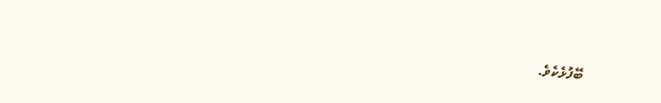ބޭފުޅެކެވެ.